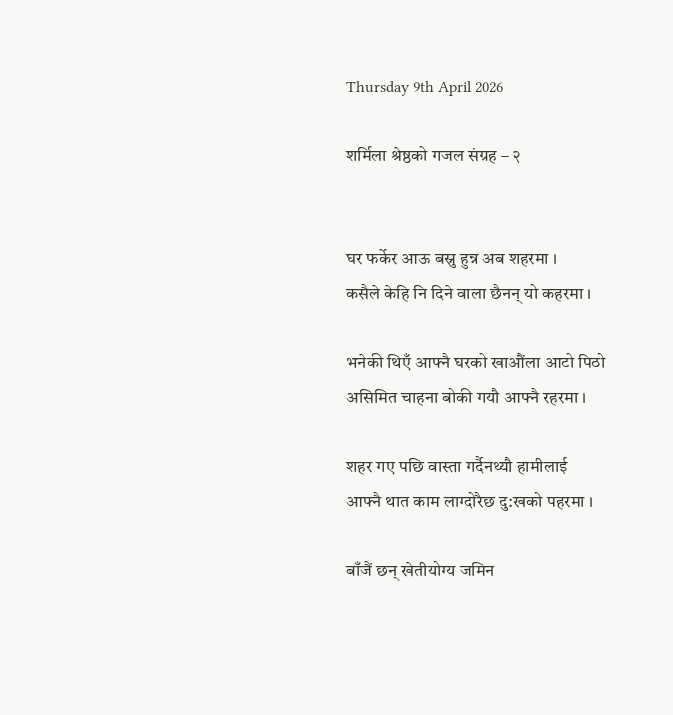Thursday 9th April 2026

शर्मिला श्रेष्ठको गजल संग्रह – २


घर फर्केर आऊ बस्नु हुन्न अब शहरमा ।
कसैले केहि नि दिने वाला छैनन् यो कहरमा ।

भनेकी थिएँ आफ्नै घरको खाऔंला आटो पिठो
असिमित चाहना बोकी गयौ आफ्नै रहरमा ।

शहर गए पछि वास्ता गर्दैनथ्यौ हामीलाई
आफ्नै थात काम लाग्दोरैछ दु:खको पहरमा ।

बाँजैं छन् खेतीयोग्य जमिन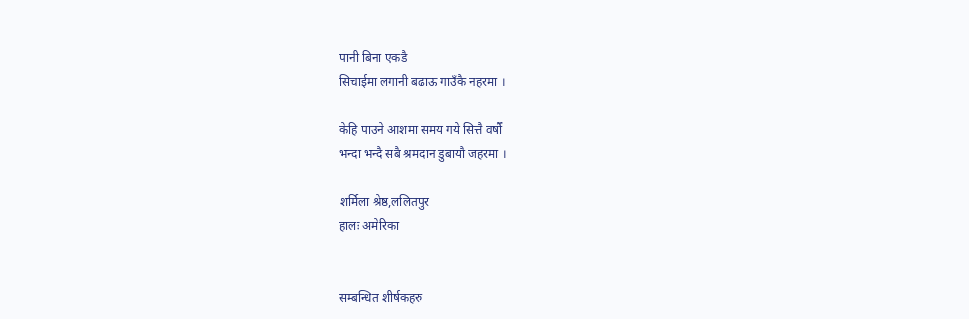पानी बिना एकडै
सिचाईमा लगानी बढाऊ गाउँकै नहरमा ।

केहि पाउने आशमा समय गये सित्तै वर्षौं
भन्दा भन्दै सबै श्रमदान डुबायौ जहरमा ।

शर्मिला श्रेष्ठ,ललितपुर
हालः अमेरिका


सम्बन्धित शीर्षकहरु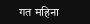गत महिना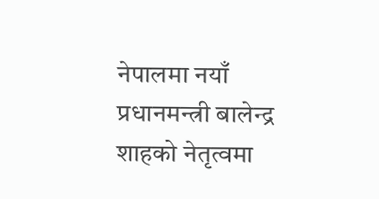नेपालमा नयाँ प्रधानमन्त्री बालेन्द्र शाहको नेतृत्वमा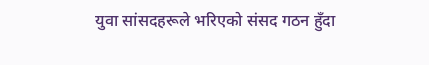युवा सांसदहरूले भरिएको संसद गठन हुँदा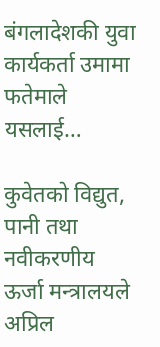बंगलादेशकी युवा कार्यकर्ता उमामा फतेमाले यसलाई…

कुवेतको विद्युत, पानी तथा नवीकरणीय ऊर्जा मन्त्रालयले अप्रिल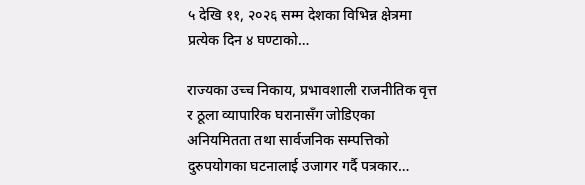५ देखि ११, २०२६ सम्म देशका विभिन्न क्षेत्रमा प्रत्येक दिन ४ घण्टाको…

राज्यका उच्च निकाय, प्रभावशाली राजनीतिक वृत्त र ठूला व्यापारिक घरानासँग जोडिएका अनियमितता तथा सार्वजनिक सम्पत्तिको दुरुपयोगका घटनालाई उजागर गर्दै पत्रकार…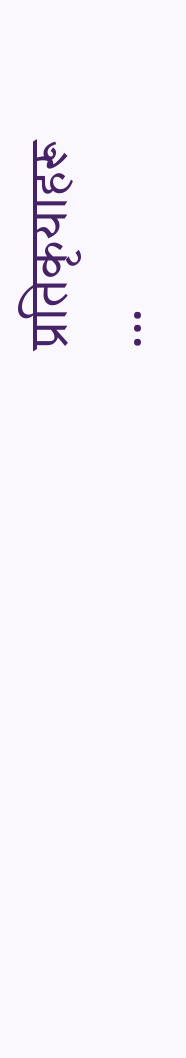प्रतिकृयाहरू
...